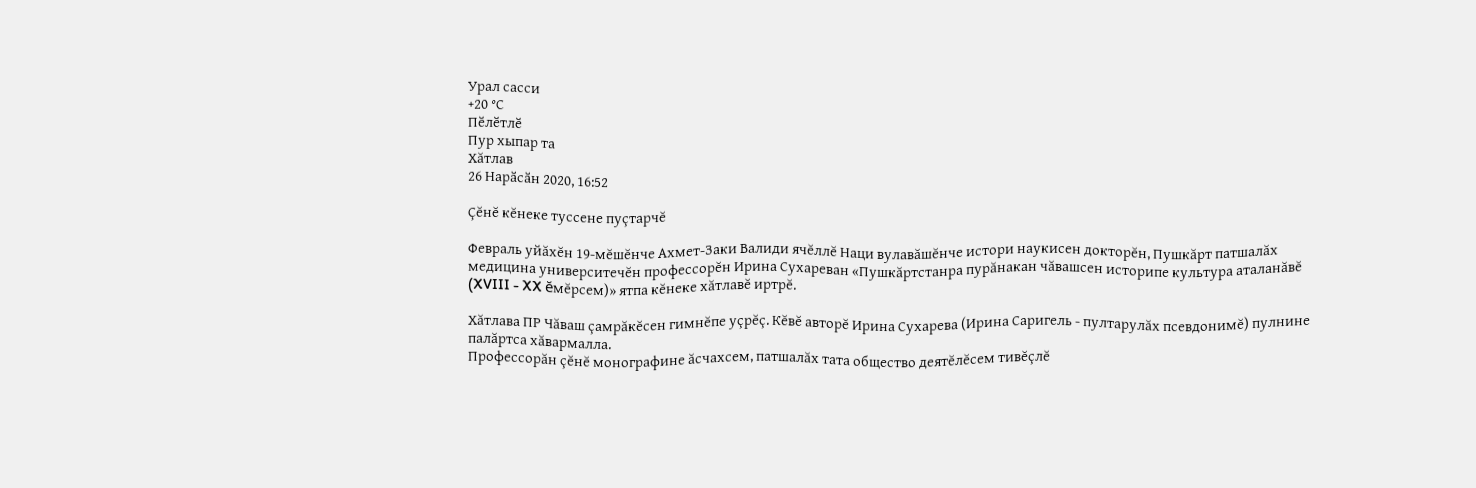Урал сасси
+20 °С
Пӗлӗтлӗ
Пур хыпар та
Хăтлав
26 Нарӑсӑн 2020, 16:52

Çĕнĕ кĕнеке туссене пуçтарчĕ

Февраль уйăхĕн 19-мĕшĕнче Ахмет-Заки Валиди ячĕллĕ Наци вулавăшĕнче истори наукисен докторĕн‚ Пушкăрт патшалăх медицина университечĕн профессорĕн Ирина Сухареван «Пушкăртстанра пурăнакан чăвашсен историпе культура аталанăвĕ (XVIII - XX ĕмĕрсем)» ятпа кĕнеке хăтлавĕ иртрĕ.

Хăтлава ПР Чăваш çамрăкĕсен гимнĕпе уçрĕç. Кĕвĕ авторĕ Ирина Сухарева (Ирина Саригель - пултарулăх псевдонимĕ) пулнине палăртса хăвармалла.
Профессорăн çĕнĕ монографине ăсчахсем‚ патшалăх тата общество деятĕлĕсем тивĕçлĕ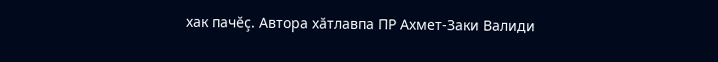хак пачĕç. Автора хăтлавпа ПР Ахмет-Заки Валиди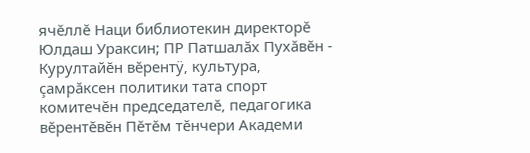ячĕллĕ Наци библиотекин директорĕ Юлдаш Ураксин; ПР Патшалăх Пухăвĕн - Курултайĕн вĕрентÿ‚ культура‚ çамрăксен политики тата спорт комитечĕн председателĕ‚ педагогика вĕрентĕвĕн Пĕтĕм тĕнчери Академи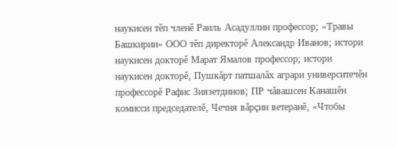наукисен тĕп членĕ Раиль Асадуллин профессор; «Травы Башкирии» ООО тĕп директорĕ Александр Иванов; истори наукисен докторĕ Марат Ямалов профессор; истори наукисен докторĕ‚ Пушкăрт патшалăх аграри университечĕн профессорĕ Рафис Зиязетдинов; ПР чăвашсен Канашĕн комисси председателĕ‚ Чечня вăрçин ветеранĕ‚ «Чтобы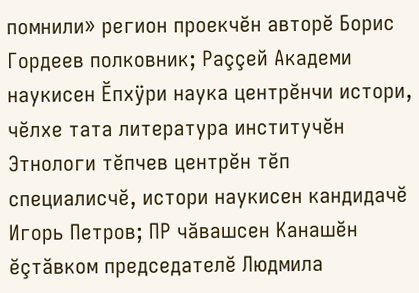помнили» регион проекчĕн авторĕ Борис Гордеев полковник; Раççей Академи наукисен Ĕпхÿри наука центрĕнчи истори‚ чĕлхе тата литература институчĕн Этнологи тĕпчев центрĕн тĕп специалисчĕ‚ истори наукисен кандидачĕ Игорь Петров; ПР чăвашсен Канашĕн ĕçтăвком председателĕ Людмила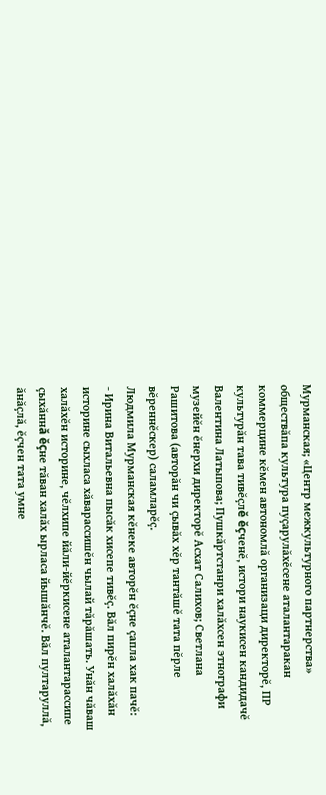Мурманская; «Центр межкультурного партнерства» обществăпа культура пуçарулăхĕсене аталантаракан коммерцине кĕмен автономлă организаци директорĕ‚ ПР культурăн тава тивĕçлĕ ĕçченĕ‚ истори наукисен кандидачĕ Валентина Латыпова; Пушкăртстанри халăхсен этнографи музейĕн ĕнерхи директорĕ Асхат Салихов; Светлана Рашитова (авторăн чи çывăх хĕр тантăшĕ тата пĕрле вĕреннĕскер) саламларĕç.
Людмила Мурманская кĕнеке авторĕн ĕçне çапла хак пачĕ:
- Ирина Витальевна пысăк хисепе тивĕç. Вăл пирĕн халăхăн историне сыхласа хăварассишĕн чылай тăрăшать. Унăн чăваш халăхĕн историне‚ чĕлхипе йăли-йĕркисене аталантарассипе çыхăннă ĕçне тăван халăх ырласа йышăнчĕ. Вăл пултаруллă‚ ăнăçлă‚ ĕçчен тата умне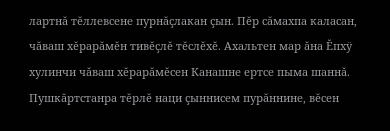лартнă тĕллевсене пурнăçлакан çын. Пĕр сăмахпа каласан‚ чăваш хĕрарăмĕн тивĕçлĕ тĕслĕхĕ. Ахальтен мар ăна Ĕпхÿ хулинчи чăваш хĕрарăмĕсен Канашне ертсе пыма шаннă. Пушкăртстанра тĕрлĕ наци çыннисем пурăннине‚ вĕсен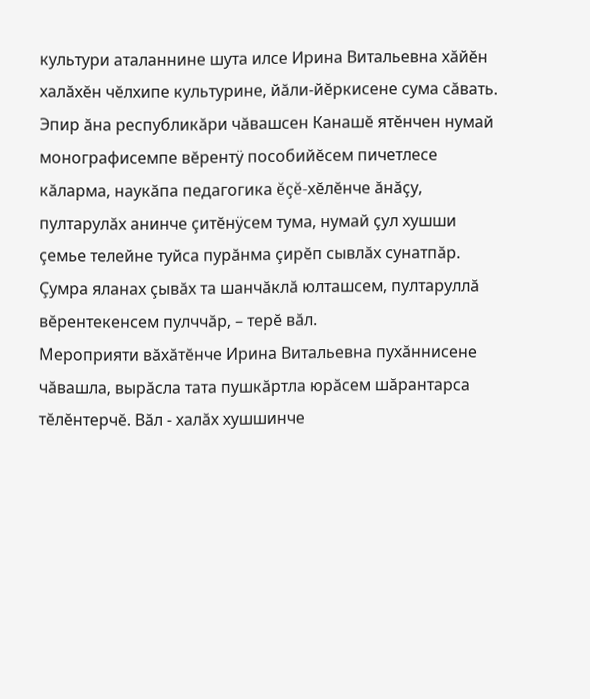культури аталаннине шута илсе Ирина Витальевна хăйĕн халăхĕн чĕлхипе культурине‚ йăли-йĕркисене сума сăвать.
Эпир ăна республикăри чăвашсен Канашĕ ятĕнчен нумай монографисемпе вĕрентÿ пособийĕсем пичетлесе кăларма‚ наукăпа педагогика ĕçĕ-хĕлĕнче ăнăçу‚ пултарулăх анинче çитĕнÿсем тума‚ нумай çул хушши çемье телейне туйса пурăнма çирĕп сывлăх сунатпăр. Çумра яланах çывăх та шанчăклă юлташсем‚ пултаруллă вĕрентекенсем пулччăр‚ – терĕ вăл.
Мероприяти вăхăтĕнче Ирина Витальевна пухăннисене чăвашла‚ вырăсла тата пушкăртла юрăсем шăрантарса тĕлĕнтерчĕ. Вăл - халăх хушшинче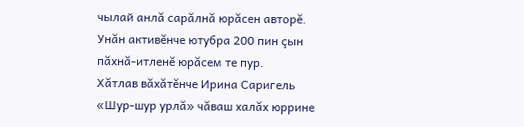чылай анлă сарăлнă юрăсен авторĕ. Унăн активĕнче ютубра 200 пин çын пăхнă-итленĕ юрăсем те пур.
Хăтлав вăхăтĕнче Ирина Саригель «Шур-шур урлă» чăваш халăх юррине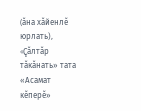(ăна хăйенлĕ юрлать)‚ «Çăлтăр тăкăнать» тата «Асамат кĕперĕ»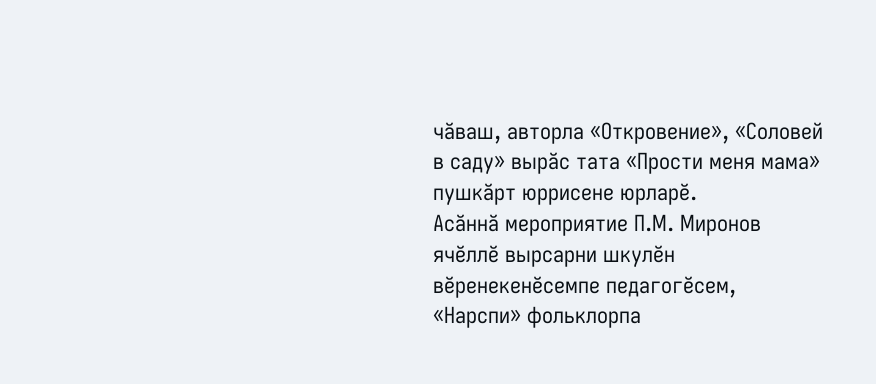чăваш, авторла «Откровение», «Соловей в саду» вырăс тата «Прости меня мама» пушкăрт юррисене юрларĕ.
Асăннă мероприятие П.М. Миронов ячĕллĕ вырсарни шкулĕн вĕренекенĕсемпе педагогĕсем‚ «Нарспи» фольклорпа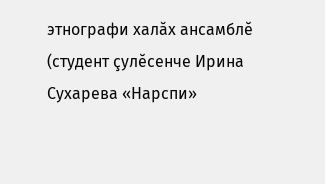этнографи халăх ансамблĕ (студент çулĕсенче Ирина Сухарева «Нарспи»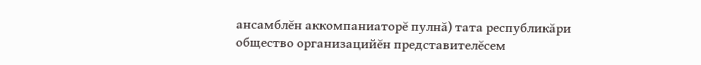ансамблĕн аккомпаниаторĕ пулнă) тата республикăри общество организацийĕн представителĕсем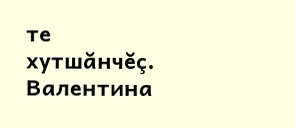те хутшăнчĕç.
Валентина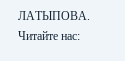ЛАТЫПОВА.
Читайте нас: